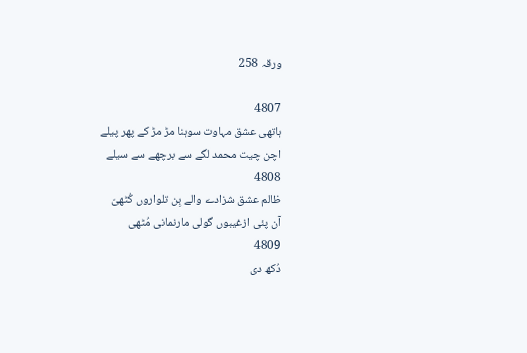ورقہ 258

4807
ہاتھی عشق مہاوت سوہنا مڑ مڑ کے پھر پیلے
اچن چیت محمد لگے سے برچھے سے سیلے
4808
ظالم عشق شزادے والے بِن تلواروں کُٹھیّ
آن پئی ازغیبوں گولی مارنمانی مُٹھی
4809
دُکھ دی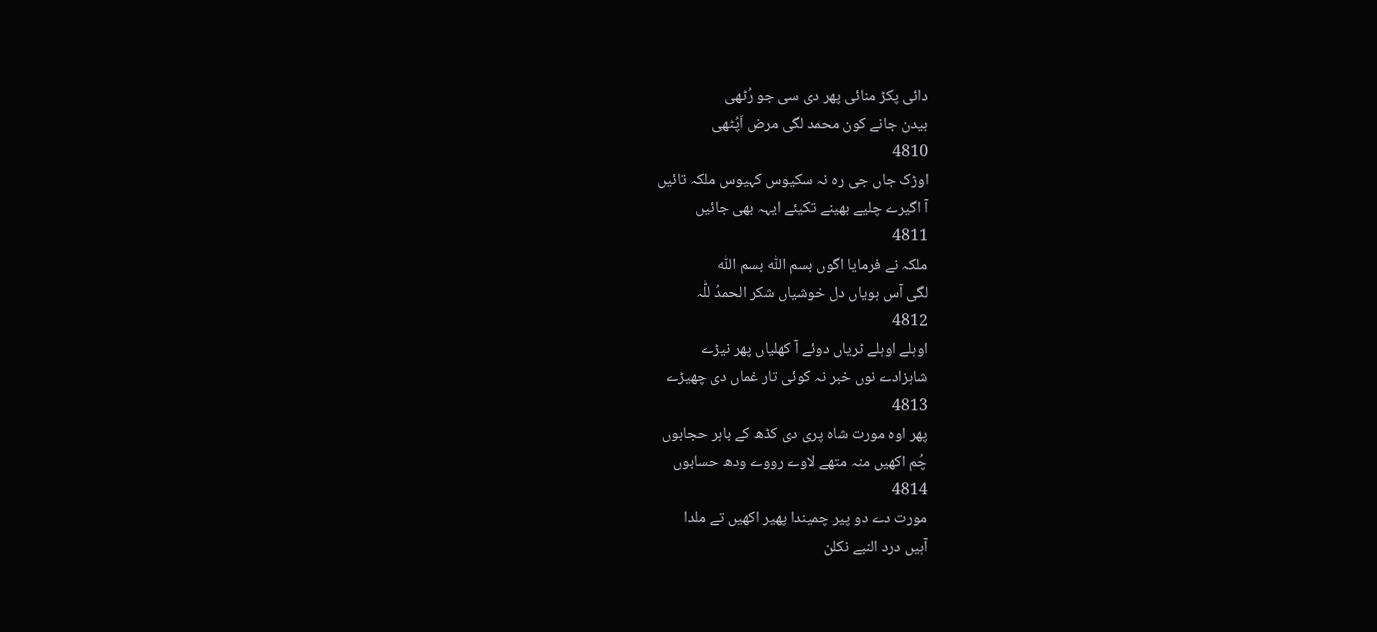دائی پکڑ منائی پھر دی سی جو رُٹھی
بیدن جانے کون محمد لگی مرض اَپُٹھی
4810
اوڑک جاں جی رہ نہ سکیوس کہیوس ملکہ تائیں
آ اگیرے چلیے بھینے تکیئے ایہہ بھی جائیں
4811
ملکہ نے فرمایا اگوں بسم اللّٰہ بسم اللّٰہ
لگی آس ہویاں دل خوشیاں شکر الحمدُ للّٰہ
4812
اوہلے اوہلے ٹریاں دوئے آ کھلیاں پھر نیڑے
شاہزادے نوں خبر نہ کوئی تار غماں دی چھیڑے
4813
پھر اوہ مورت شاہ پری دی کڈھ کے باہر حجابوں
چُم اکھیں منہ متھے لاوے رووے ودھ حسابوں
4814
مورت دے دو پیر چمیندا پھیر اکھیں تے ملدا
آہیں درد النبے نکلن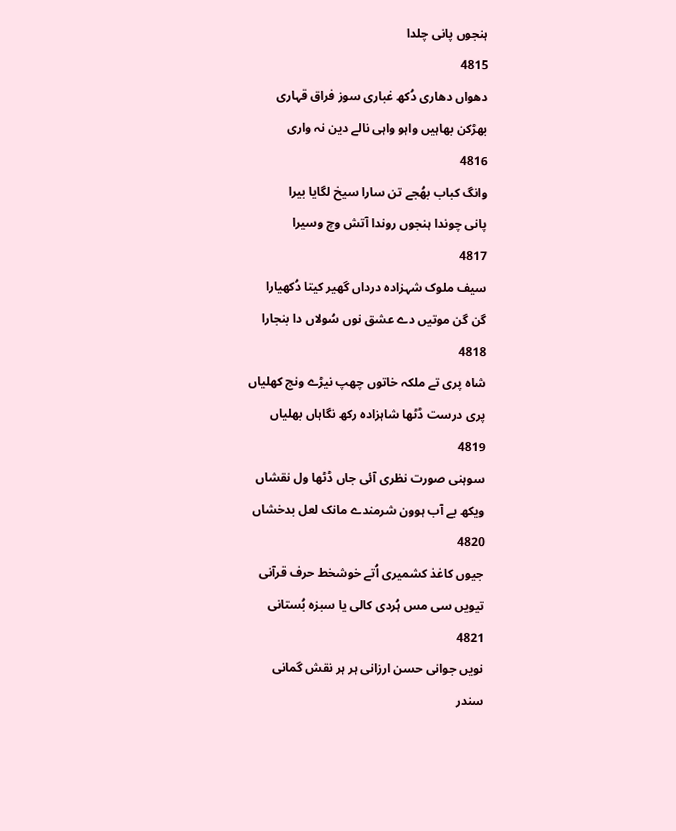ہنجوں پانی چلدا
4815
دھواں دھاری دُکھ غباری سوز فراق قہاری
بھڑکن بھاہیں واہو واہی نالے دین نہ واری
4816
وانگ کباب بھُجے تن سارا سیخ لگایا بیرا
پانی چوندا ہنجوں روندا آتش وچ وسیرا
4817
سیف ملوک شہزادہ درداں گھیر کیتا دُکھیارا
گن گن موتیں دے عشق نوں سُولاں دا بنجارا
4818
شاہ پری تے ملکہ خاتوں چھپ نیڑے ونج کھلیاں
پری درست ڈٹھا شاہزادہ رکھ نگاہاں بھلیاں
4819
سوہنی صورت نظری آئی جاں ڈٹھا ول نقشاں
ویکھ بے آب ہوون شرمندے مانک لعل بدخشاں
4820
جیوں کاغذ کشمیری اُتے خوشخط حرف قرآنی
تیویں سی مس ہُردی کالی یا سبزہ بُستانی
4821
نویں جوانی حسن ارزانی ہر ہر نقش گمانی
سندر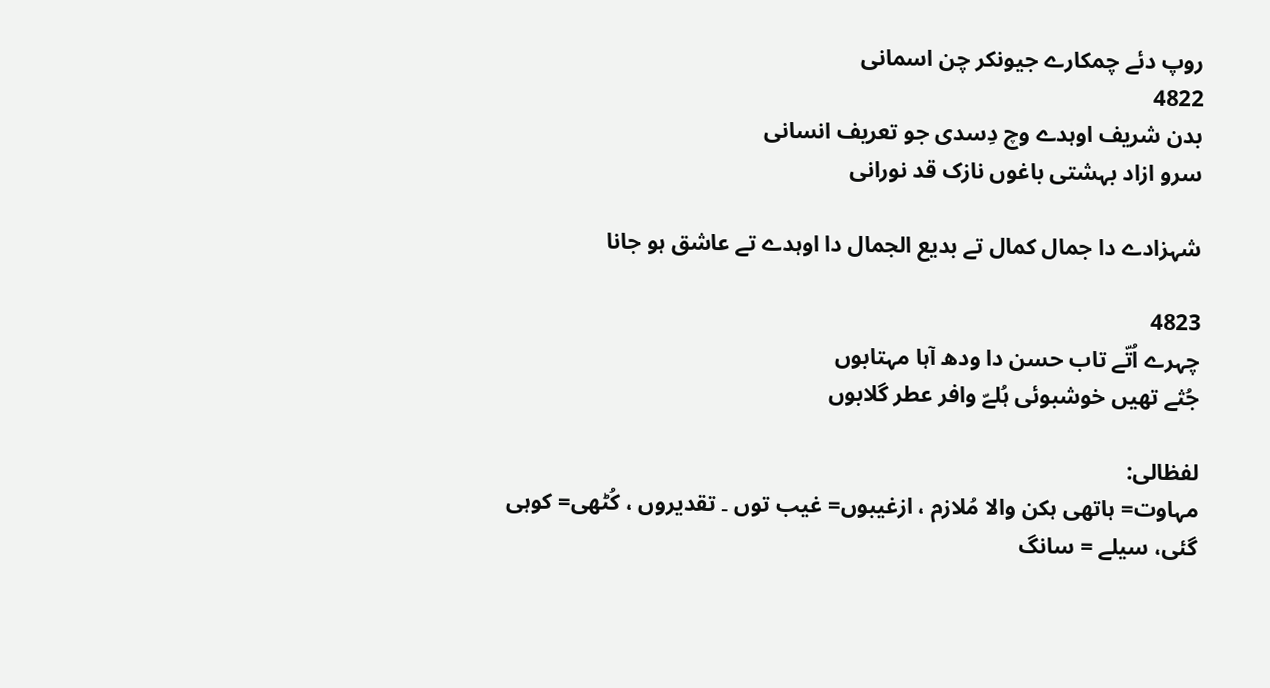روپ دئے چمکارے جیونکر چن اسمانی
4822
بدن شریف اوہدے وچ دِسدی جو تعریف انسانی
سرو ازاد بہشتی باغوں نازک قد نورانی

شہزادے دا جمال کمال تے بدیع الجمال دا اوہدے تے عاشق ہو جانا

4823
چہرے اُتّے تاب حسن دا ودھ آہا مہتابوں
جُثے تھیں خوشبوئی ہُلےّ وافر عطر گلابوں

لفظالی:
مہاوت= ہاتھی ہکن والا مُلازم ، ازغیبوں= غیب توں ۔ تقدیروں ، کُٹھی= کوہی گئی، سیلے = سانگ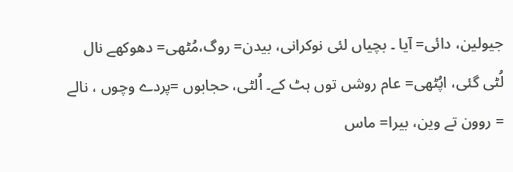جیولین، دائی= آیا ۔ بچیاں لئی نوکرانی، بیدن= روگ،مُٹھی= دھوکھے نال لُٹی گئی، اپُٹھی= عام روشں توں ہٹ کے۔ اُلٹی، حجابوں =پردے وچوں ، نالے = روون تے وین، بیرا= ماس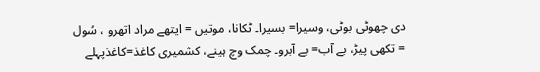دی چھوٹی بوٹی، وسیرا= بسیرا۔ ٹکانا، موتیں = ایتھے مراد اتھرو ، سُول = تکھی پیڑ، بے آب= بے آبرو۔ چمک وچ ہینے، کشمیری کاغذ=کاغذپہلے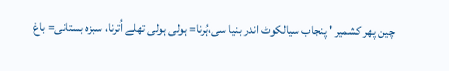چین پھر کشمیر ' پنجاب سیالکوٹ اندر بنیا سی،ہُرنا= ہولی ہولی تھلے اُترنا، سبزہ بستانی= باغ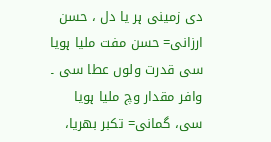دی زمینی ہر یا دل ، حسن ارزانی= حسن مفت ملیا ہویا سی قدرت ولوں عطا سی ۔ وافر مقدار وچ ملیا ہویا سی، گمانی= تکبر بھریا،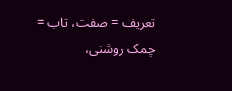تعریف = صفت، تاب = چمک روشنی،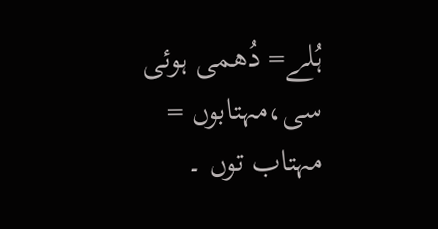ہُلے= دُھمی ہوئی سی،مہتابوں = مہتاب توں ۔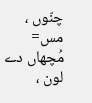چنّوں ، مس= مُچھاں دے لون ،